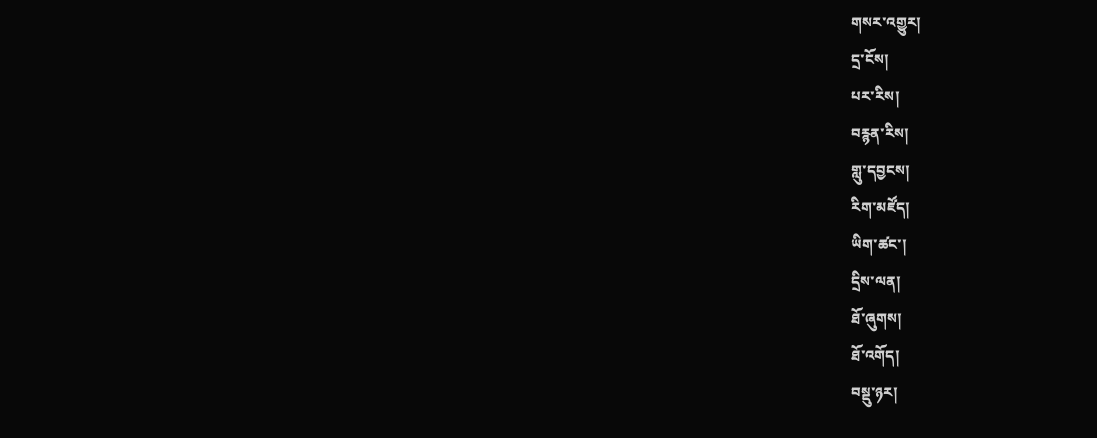གསར་འགྱུར།
དྲ་ངོས།
པར་རིས།
བརྙན་རིས།
གླུ་དབྱངས།
རིག་མཛོད།
ཡིག་ཚང་།
དྲིས་ལན།
ཐོ་ཞུགས།
ཐོ་འགོད།
བསྡུ་ཉར།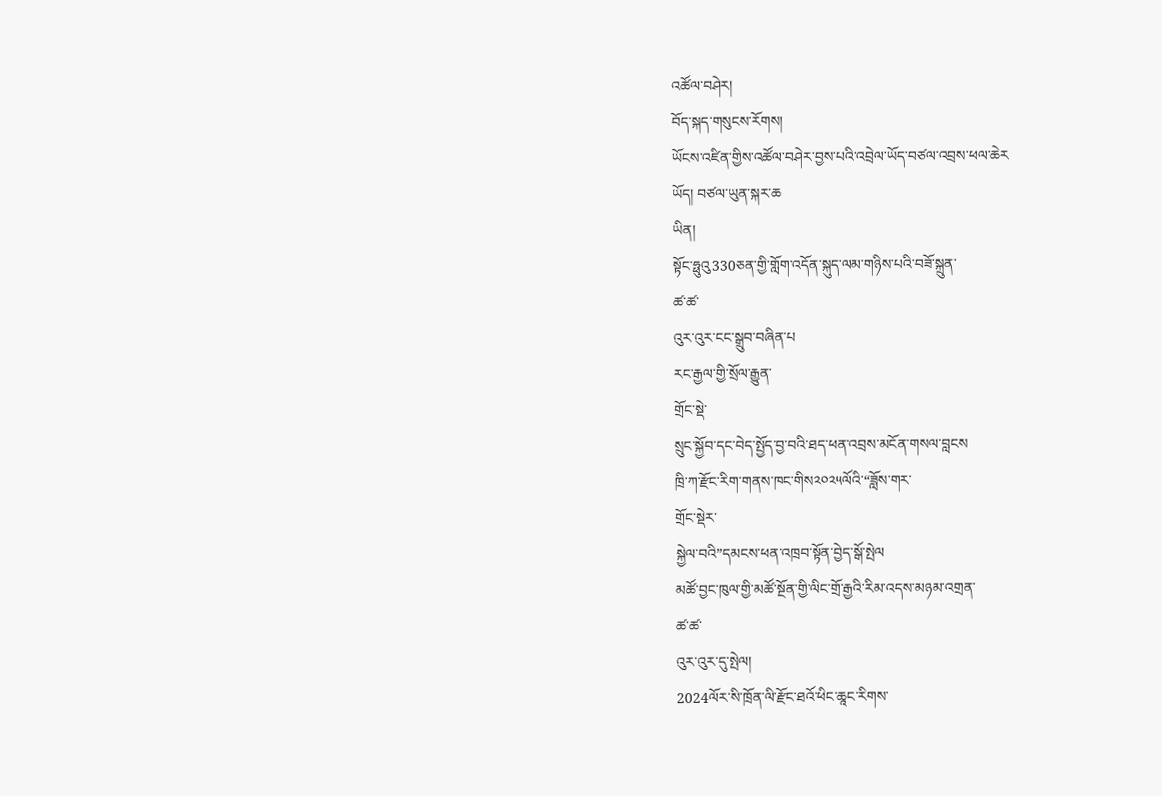འཚོལ་བཤེར།
བོད་སྐད་གསུངས་རོགས།
ཡོངས་འཛིན་གྱིས་འཚོལ་བཤེར་བྱས་པའི་འབྲེལ་ཡོད་བཙལ་འབྲས་ཕལ་ཆེར
ཡོད། བཙལ་ཡུན་སྐར་ཆ
ཡིན།
སྟོང་ཧྥུའུ330ཅན་གྱི་གློག་འདོན་སྐུད་ལམ་གཉིས་པའི་བཟོ་སྐྲུན་
ཚ་ཚ་
འུར་འུར་ངང་སྒྲུབ་བཞིན་པ
རང་རྒྱལ་གྱི་སྲོལ་རྒྱུན་
གྲོང་སྡེ་
སྲུང་སྐྱོབ་དང་བེད་སྤྱོད་བྱ་བའི་ཐད་ཕན་འབྲས་མངོན་གསལ་བླངས
ཁྲི་ཀ་རྫོང་རིག་གནས་ཁང་གིས༢༠༢༥ལོའི་“ཟློས་གར་
གྲོང་སྡེར་
སྐྱེལ་བའི”དམངས་ཕན་འཁྲབ་སྟོན་བྱེད་སྒོ་སྤེལ
མཚོ་བྱང་ཁུལ་གྱི་མཚོ་སྔོན་གྱི་ལིང་གྲོ་རྒྱའི་རིམ་འདས་མཉམ་འགྲན་
ཚ་ཚ་
འུར་འུར་དུ་སྤེལ།
2024ལོར་སི་ཁྲོན་ལི་རྫོང་ཐའོ་ཕིང་ཆཱང་རིགས་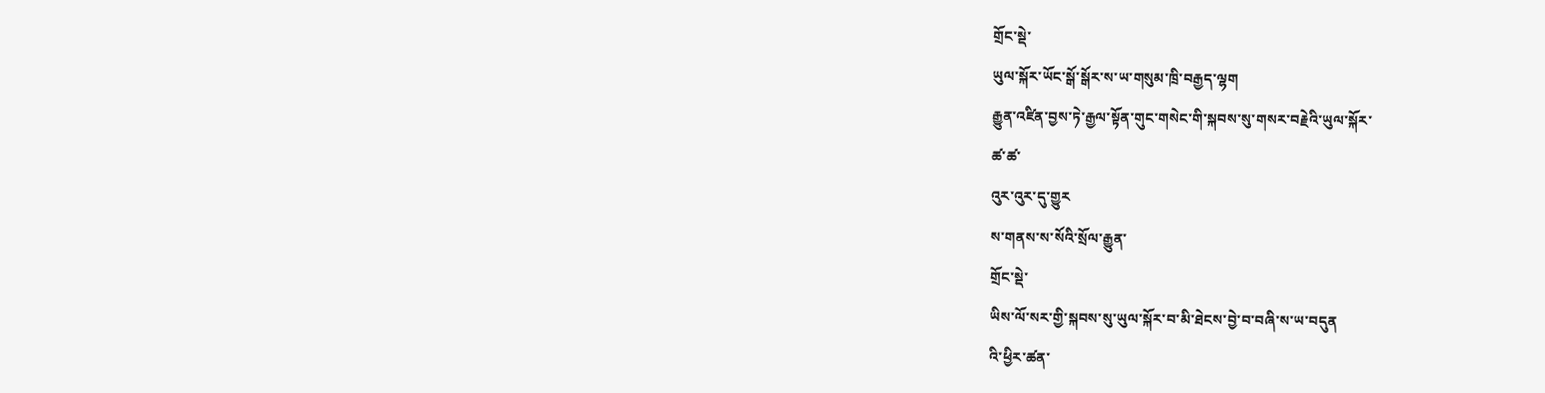གྲོང་སྡེ་
ཡུལ་སྐོར་ཡོང་སྒོ་སྒོར་ས་ཡ་གསུམ་ཁྲི་བརྒྱད་ལྷག
རྒྱུན་འཛིན་བྱས་ཏེ་རྒྱལ་སྟོན་གུང་གསེང་གི་སྐབས་སུ་གསར་བརྗེའི་ཡུལ་སྐོར་
ཚ་ཚ་
འུར་འུར་དུ་གྱུར
ས་གནས་ས་སོའི་སྲོལ་རྒྱུན་
གྲོང་སྡེ་
ཡིས་ལོ་སར་གྱི་སྐབས་སུ་ཡུལ་སྐོར་བ་མི་ཐེངས་བྱེ་བ་བཞི་ས་ཡ་བདུན
འི་ཕྱིར་ཚན་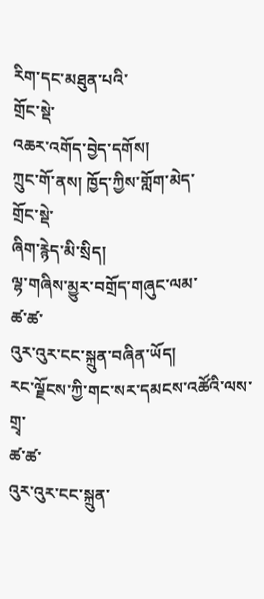རིག་དང་མཐུན་པའི་
གྲོང་སྡེ་
འཆར་འགོད་བྱེད་དགོས།
ཀྲུང་གོ་ནས། ཁྱོད་ཀྱིས་གློག་མེད་
གྲོང་སྡེ་
ཞིག་རྙེད་མི་སྲིད།
ལྷ་གཞིས་མྱུར་བགྲོད་གཞུང་ལམ་
ཚ་ཚ་
འུར་འུར་ངང་སྐྲུན་བཞིན་ཡོད།
རང་ལྗོངས་ཀྱི་གང་སར་དམངས་འཚོའི་ལས་གྲྭ་
ཚ་ཚ་
འུར་འུར་ངང་སྐྲུན་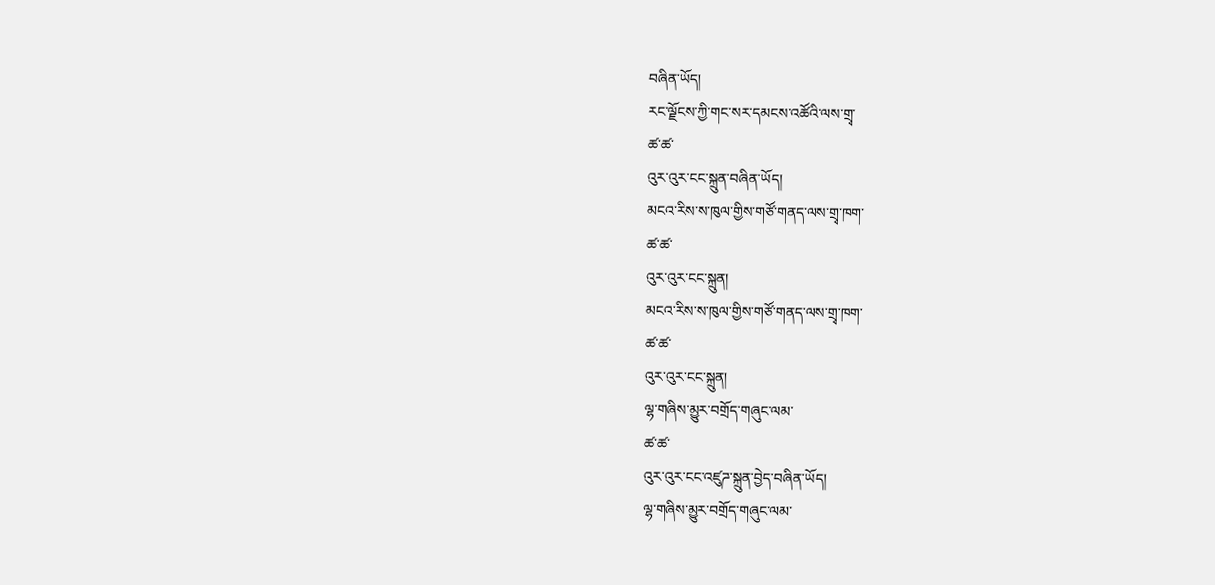བཞིན་ཡོད།
རང་ལྗོངས་ཀྱི་གང་སར་དམངས་འཚོའི་ལས་གྲྭ་
ཚ་ཚ་
འུར་འུར་ངང་སྐྲུན་བཞིན་ཡོད།
མངའ་རིས་ས་ཁུལ་གྱིས་གཙོ་གནད་ལས་གྲྭ་ཁག་
ཚ་ཚ་
འུར་འུར་ངང་སྐྲུན།
མངའ་རིས་ས་ཁུལ་གྱིས་གཙོ་གནད་ལས་གྲྭ་ཁག་
ཚ་ཚ་
འུར་འུར་ངང་སྐྲུན།
ལྷ་གཞིས་མྱུར་བགྲོད་གཞུང་ལམ་
ཚ་ཚ་
འུར་འུར་ངང་འཛུཌ་སྐྲུན་བྱེད་བཞིན་ཡོད།
ལྷ་གཞིས་མྱུར་བགྲོད་གཞུང་ལམ་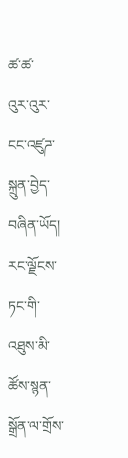ཚ་ཚ་
འུར་འུར་ངང་འཛུཌ་སྐྲུན་བྱེད་བཞིན་ཡོད།
རང་ལྗོངས་ཏང་གི་འཐུས་མི་ཚོས་སྙན་སྒྲོན་ལ་གྲོས་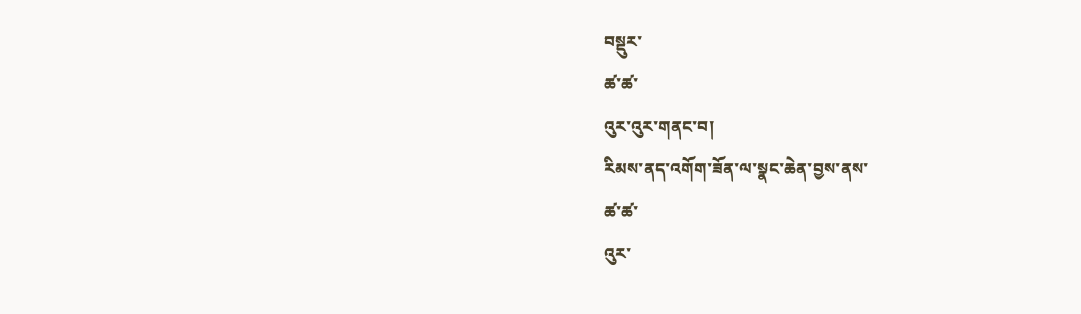བསྡུར་
ཚ་ཚ་
འུར་འུར་གནང་བ།
རིམས་ནད་འགོག་ཟོན་ལ་སྣང་ཆེན་བྱས་ནས་
ཚ་ཚ་
འུར་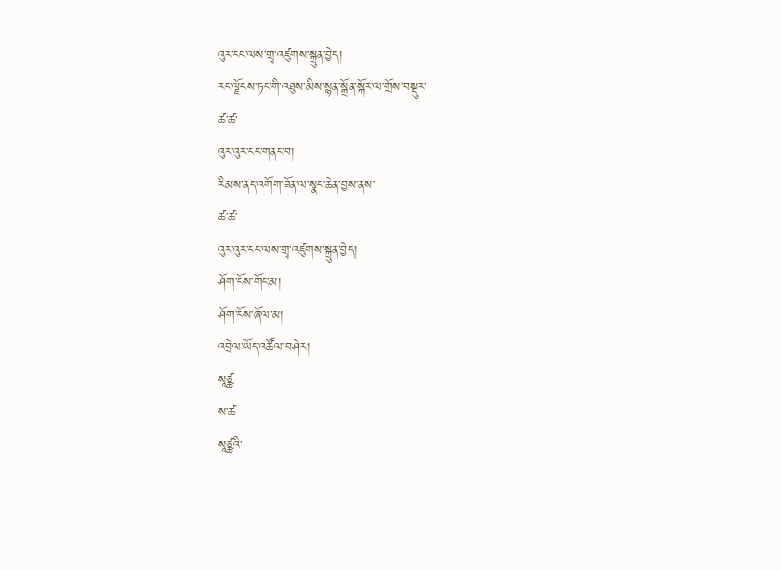འུར་ངང་ལས་གྲྭ་འཛུགས་སྐྲུན་བྱེད།
རང་ལྗོངས་ཏང་གི་འཐུས་མིས་སྙན་སྒྲོན་སྐོར་ལ་གྲོས་བསྡུར་
ཚ་ཚ་
འུར་འུར་ངང་གནང་བ།
རིམས་ནད་འགོག་ཟོན་ལ་སྣང་ཆེན་བྱས་ནས་
ཚ་ཚ་
འུར་འུར་ངང་ལས་གྲྭ་འཛུགས་སྐྲུན་བྱེད།
ཤོག་ངོས་གོང་མ།
ཤོག་ངོས་ཞོལ་མ།
འབྲེལ་ཡོད་འཚོལ་བཤེར།
སཱཙྪ
ས་ཚ
སཱཙྪའི་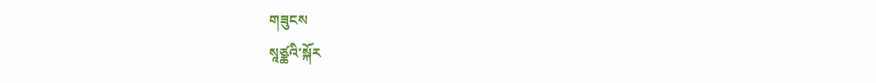གཟུངས
སཱཙྪའི་སྐོར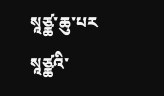སཱཙྪ་ཆུ་པར
སཱཙྪའི་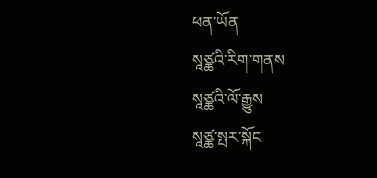ཕན་ཡོན
སཱཙྪའི་རིག་གནས
སཱཙྪའི་ལོ་རྒྱུས
སཱཙྪ་སྤར་སྐོང